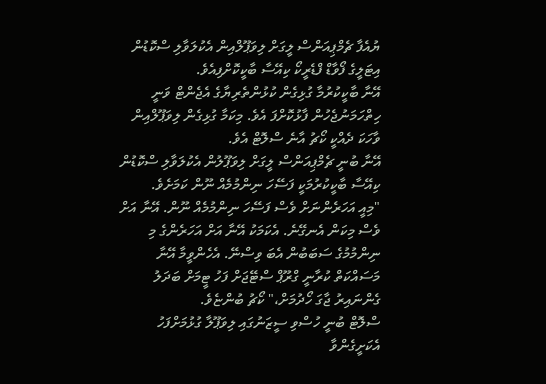ޔުއެފާ ޗެމްޕިއަންސް ލީގަށް ލިވަޕޫލްއިން އެކުލަވާލި ސްކޮޑުން އިޓަލީގެ ފޯވާޑް ފްޑެރީކޯ ކިއޭސާ ބާކީކޮށްފިއެވެ.
އޭނާ ބާކީކުރުމާ ގުޅިގެން ކުޅުންތެރިޔާގެ އެޖެންޓް ވަނީ ހިތްހަމަނުޖެހުން ފާޅުކޮށްފަ އެވެ. މިކަމާ ގުޅިގެން ލިވަޕޫލްއިން ވާހަކަ ދެއްކީ ކޯޗު އާނެ ސްލޮޓް އެވެ.
އޭނާ ބުނީ ޗެމްޕިއަންސް ލީގަށް ލިވަޕޫލުން އެކުލަވާލި ސްކޮޑުން ކިއޭސާ ބާކީކުރުމަކީ ފަސޭހަ ނިންމުމެއް ނޫން ކަމަށެވެ.
"މިއީ އަހަރެންނަށް ވެސް ފަސޭހަ ނިންމުމެއް ނޫން. އޭނާ އަށް ވެސް މިކަން އެނގޭނެ. އެކަމަކު އޭނާ އަށް އަހަރެންގެ މި ނިންމުމުގެ ސަބަބުން އެބަ ވިސްނޭ. އެހެންވީމާ އޭނާ މަސައްކަތް ކުރާނީ ގްރޫޕް ސްޓޭޖަށް ފަހު ޓީމަށް ބަދަލު ގެންނައިރު ޖާގަ ހޯދުމަށް،" ކޯޗު ބުންޏެވެ.
ސްލޮޓް ބުނީ ހުސްވި ސީޒަނުގައި ލިވަޕޫލާ ގުޅުމަށްފަހު އެކަށީގެންވާ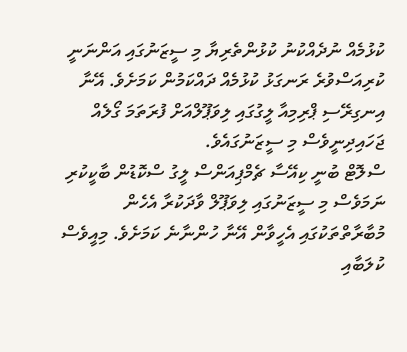ކުޅުމެއް ނުދެއްކުނު ކުޅުންތެރިޔާ މި ސީޒަނުގައި އަންނަނީ ކުރިއަސްވުރެ ރަނގަޅު ކުޅުމެއް ދައްކަމުން ކަމަށެވެ. އޭނާ އިނގިރޭސި ޕްރިމިއާ ލީގުގައި ލިވަޕޫލްއަށް ފުރަތަމަ ގޯލެއް ޖަހައިދިނީވެސް މި ސީޒަނުގައެވެ.
ސްލޮޓް ބުނީ ކިއޭސާ ޗެމްޕިއަންސް ލީގު ސްކޮޑުން ބާކީކުރި ނަމަވެސް މި ސީޒަނުގައި ލިވަޕޫލް ވާދަކުރާ އެހެން މުބާރާތްތަކުގައި އެހީވާން އޭނާ ހުންނާނެ ކަމަށެވެ. މިއީވެސް ކުލަބާއި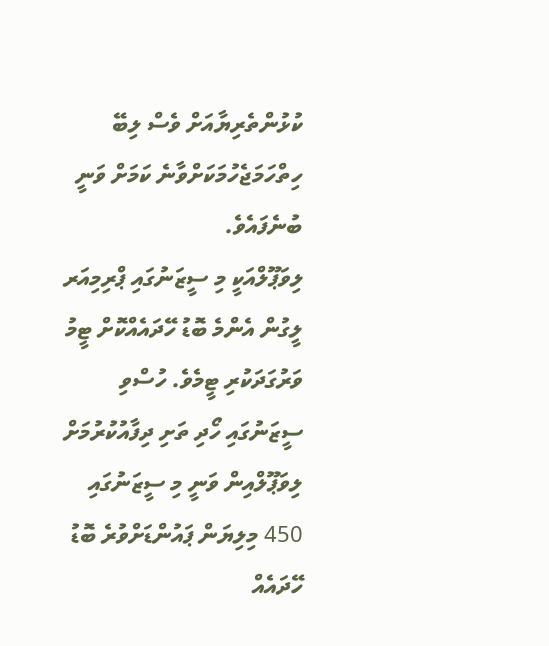ކުޅުންތެރިޔާއަށް ވެސް ލިބޭ ހިތްހަމަޖެހުމަކަށްވާނެ ކަމަށް ވަނީ ބުނެފައެވެ.
ލިވަޕޫލްއަކީ މި ސީޒަނުގައި ޕްރިމިއަރ ލީގުން އެންމެ ބޮޑު ހޭދައެއްކޮށް ޓީމު ވަރުގަދަކުރި ޓީމެވެ. ހުސްވި ސީޒަނުގައި ހޯދި ތަށި ދިފާއުކުރުމަށް ލިވަޕޫލްއިން ވަނީ މި ސީޒަނުގައި 450 މިލިޔަން ޕައުންޑަށްވުރެ ބޮޑު ހޭދައެއް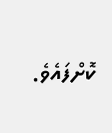ކޮށްފައެވެ.